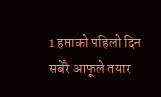1 हप्ताको पहिलो दिन सबेरै आफूले तयार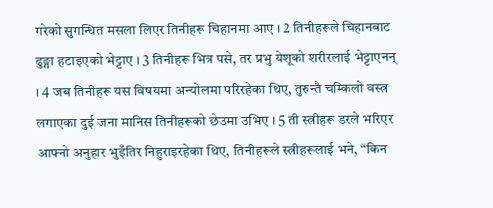गरेको सुगन्धित मसला लिएर तिनीहरू चिहानमा आए । 2 तिनीहरूले चिहानबाट ढुङ्गा हटाइएको भेट्टाए । 3 तिनीहरू भित्र पसे, तर प्रभु येशूको शरीरलाई भेट्टाएनन् । 4 जब तिनीहरू यस विषयमा अन्योलमा परिरहेका थिए, तुरुन्तै चम्किलो वस्त्र लगाएका दुई जना मानिस तिनीहरूको छेउमा उभिए । 5 ती स्त्रीहरू डरले भरिएर आफ्नो अनुहार भुइँतिर निहुराइरहेका थिए, तिनीहरूले स्त्रीहरूलाई भने, “किन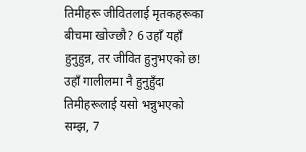तिमीहरू जीवितलाई मृतकहरूका बीचमा खोज्छौ? 6 उहाँ यहाँ हुनुहुन्न, तर जीवित हुनुभएको छ! उहाँ गालीलमा नै हुनुहुँदा तिमीहरूलाई यसो भन्नुभएको सम्झ, 7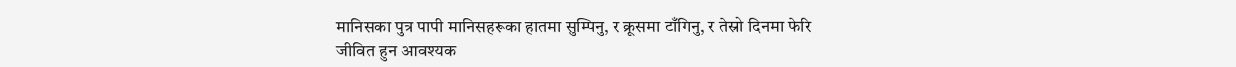मानिसका पुत्र पापी मानिसहरूका हातमा सुम्पिनु, र क्रूसमा टाँगिनु, र तेस्रो दिनमा फेरि जीवित हुन आवश्यक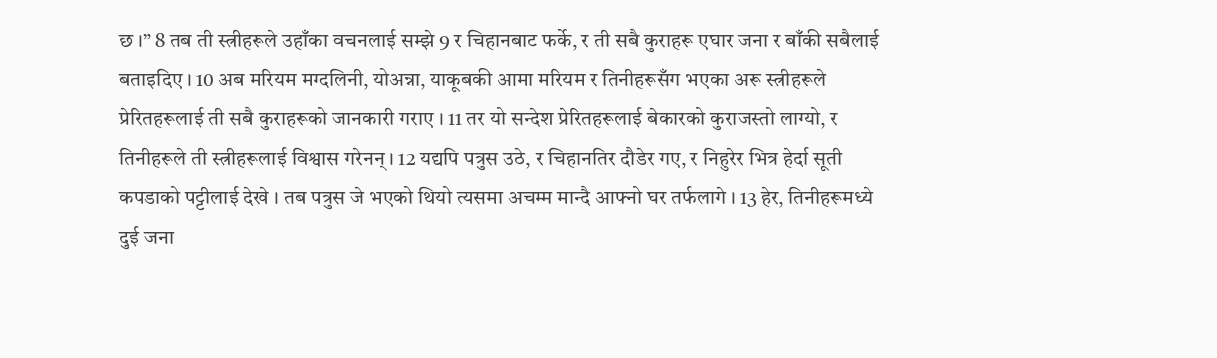छ ।” 8 तब ती स्त्रीहरूले उहाँका वचनलाई सम्झे 9 र चिहानबाट फर्के, र ती सबै कुराहरू एघार जना र बाँकी सबैलाई बताइदिए । 10 अब मरियम मग्दलिनी, योअन्ना, याकूबकी आमा मरियम र तिनीहरूसँग भएका अरू स्त्रीहरूले प्रेरितहरूलाई ती सबै कुराहरूको जानकारी गराए । 11 तर यो सन्देश प्रेरितहरूलाई बेकारको कुराजस्तो लाग्यो, र तिनीहरूले ती स्त्रीहरूलाई विश्वास गरेनन् । 12 यद्यपि पत्रुस उठे, र चिहानतिर दौडेर गए, र निहुरेर भित्र हेर्दा सूती कपडाको पट्टीलाई देखे । तब पत्रुस जे भएको थियो त्यसमा अचम्म मान्दै आफ्नो घर तर्फलागे । 13 हेर, तिनीहरूमध्ये दुई जना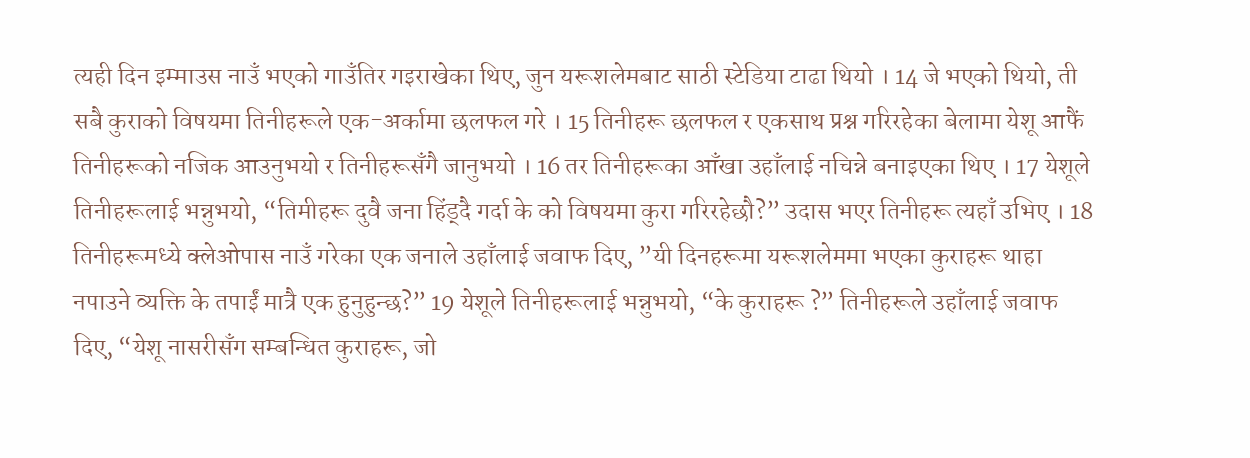त्यही दिन इम्माउस नाउँ भएको गाउँतिर गइराखेका थिए, जुन यरूशलेमबाट साठी स्टेडिया टाढा थियो । 14 जे भएको थियो, ती सबै कुराको विषयमा तिनीहरूले एक-अर्कामा छलफल गरे । 15 तिनीहरू छलफल र एकसाथ प्रश्न गरिरहेका बेलामा येशू आफैं तिनीहरूको नजिक आउनुभयो र तिनीहरूसँगै जानुभयो । 16 तर तिनीहरूका आँखा उहाँलाई नचिन्ने बनाइएका थिए । 17 येशूले तिनीहरूलाई भन्नुभयो, “तिमीहरू दुवै जना हिंड्दै गर्दा के को विषयमा कुरा गरिरहेछौ?” उदास भएर तिनीहरू त्यहाँ उभिए । 18 तिनीहरूमध्ये क्लेओपास नाउँ गरेका एक जनाले उहाँलाई जवाफ दिए, ”यी दिनहरूमा यरूशलेममा भएका कुराहरू थाहा नपाउने व्यक्ति के तपाईं मात्रै एक हुनुहुन्छ?” 19 येशूले तिनीहरूलाई भन्नुभयो, “के कुराहरू ?” तिनीहरूले उहाँलाई जवाफ दिए, “येशू नासरीसँग सम्बन्धित कुराहरू, जो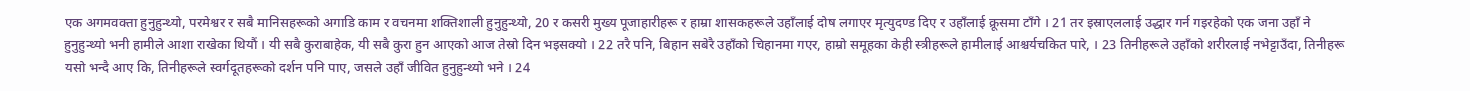एक अगमवक्ता हुनुहुन्थ्यो, परमेश्वर र सबै मानिसहरूको अगाडि काम र वचनमा शक्तिशाली हुनुहुन्थ्यो, 20 र कसरी मुख्य पूजाहारीहरू र हाम्रा शासकहरूले उहाँलाई दोष लगाएर मृत्युदण्ड दिए र उहाँलाई क्रूसमा टाँगे । 21 तर इस्राएललाई उद्धार गर्न गइरहेको एक जना उहाँ ने हुनुहुन्थ्यो भनी हामीले आशा राखेका थियौं । यी सबै कुराबाहेक, यी सबै कुरा हुन आएको आज तेस्रो दिन भइसक्यो । 22 तरै पनि, बिहान सबेरै उहाँको चिहानमा गएर, हाम्रो समूहका केही स्त्रीहरूले हामीलाई आश्चर्यचकित पारे, । 23 तिनीहरूले उहाँको शरीरलाई नभेट्टाउँदा, तिनीहरू यसो भन्दै आए कि, तिनीहरूले स्वर्गदूतहरूको दर्शन पनि पाए, जसले उहाँ जीवित हुनुहुन्थ्यो भने । 24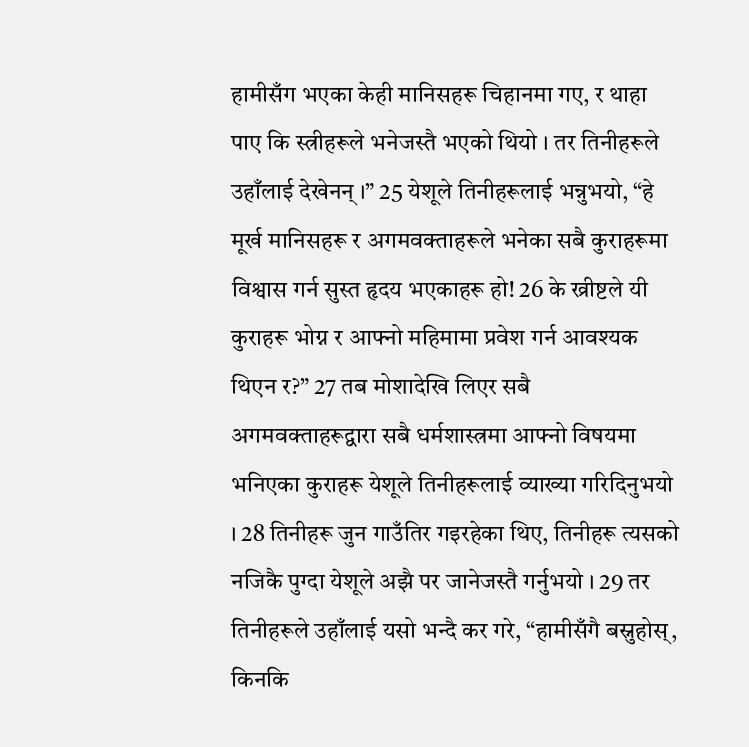हामीसँग भएका केही मानिसहरू चिहानमा गए, र थाहा पाए कि स्त्रीहरूले भनेजस्तै भएको थियो । तर तिनीहरूले उहाँलाई देखेनन् ।” 25 येशूले तिनीहरूलाई भन्नुभयो, “हे मूर्ख मानिसहरू र अगमवक्ताहरूले भनेका सबै कुराहरूमा विश्वास गर्न सुस्त हृदय भएकाहरू हो! 26 के ख्रीष्टले यी कुराहरू भोग्न र आफ्नो महिमामा प्रवेश गर्न आवश्यक थिएन र?” 27 तब मोशादेखि लिएर सबै अगमवक्ताहरूद्वारा सबै धर्मशास्त्रमा आफ्नो विषयमा भनिएका कुराहरू येशूले तिनीहरूलाई व्याख्या गरिदिनुभयो । 28 तिनीहरू जुन गाउँतिर गइरहेका थिए, तिनीहरू त्यसको नजिकै पुग्दा येशूले अझै पर जानेजस्तै गर्नुभयो । 29 तर तिनीहरूले उहाँलाई यसो भन्दै कर गरे, “हामीसँगै बस्नुहोस्, किनकि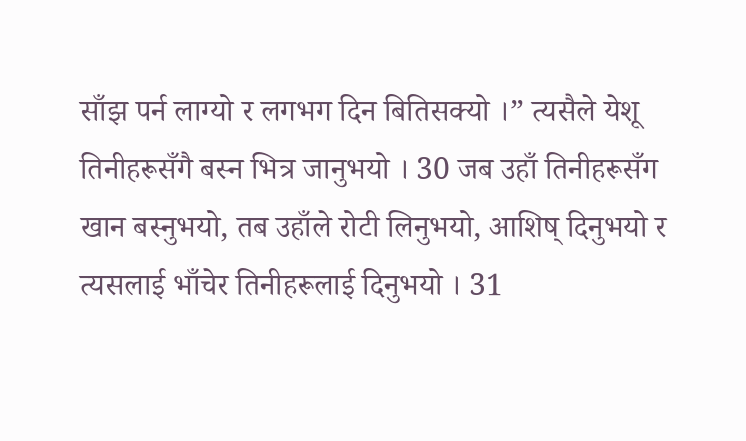साँझ पर्न लाग्यो र लगभग दिन बितिसक्यो ।” त्यसैले येशू तिनीहरूसँगै बस्न भित्र जानुभयो । 30 जब उहाँ तिनीहरूसँग खान बस्नुभयो, तब उहाँले रोटी लिनुभयो, आशिष् दिनुभयो र त्यसलाई भाँचेर तिनीहरूलाई दिनुभयो । 31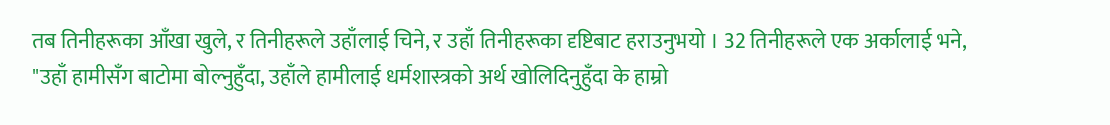तब तिनीहरूका आँखा खुले, र तिनीहरूले उहाँलाई चिने, र उहाँ तिनीहरूका दृष्टिबाट हराउनुभयो । 32 तिनीहरूले एक अर्कालाई भने, "उहाँ हामीसँग बाटोमा बोल्नुहुँदा, उहाँले हामीलाई धर्मशास्त्रको अर्थ खोलिदिनुहुँदा के हाम्रो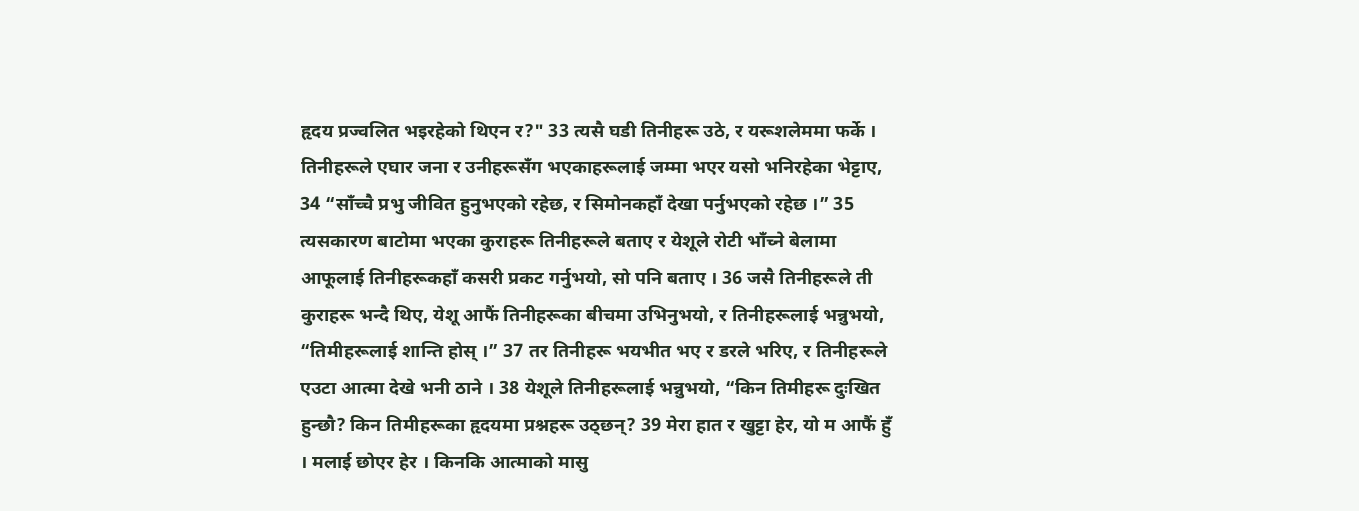हृदय प्रज्वलित भइरहेको थिएन र?" 33 त्यसै घडी तिनीहरू उठे, र यरूशलेममा फर्के । तिनीहरूले एघार जना र उनीहरूसँग भएकाहरूलाई जम्मा भएर यसो भनिरहेका भेट्टाए, 34 “साँच्चै प्रभु जीवित हुनुभएको रहेछ, र सिमोनकहाँ देखा पर्नुभएको रहेछ ।” 35 त्यसकारण बाटोमा भएका कुराहरू तिनीहरूले बताए र येशूले रोटी भाँच्ने बेलामा आफूलाई तिनीहरूकहाँ कसरी प्रकट गर्नुभयो, सो पनि बताए । 36 जसै तिनीहरूले ती कुराहरू भन्दै थिए, येशू आफैं तिनीहरूका बीचमा उभिनुभयो, र तिनीहरूलाई भन्नुभयो, “तिमीहरूलाई शान्ति होस् ।” 37 तर तिनीहरू भयभीत भए र डरले भरिए, र तिनीहरूले एउटा आत्मा देखे भनी ठाने । 38 येशूले तिनीहरूलाई भन्नुभयो, “किन तिमीहरू दुःखित हुन्छौ? किन तिमीहरूका हृदयमा प्रश्नहरू उठ्छन्? 39 मेरा हात र खुट्टा हेर, यो म आफैं हुँ । मलाई छोएर हेर । किनकि आत्माको मासु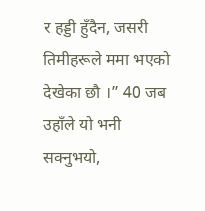र हड्डी हुँदैन, जसरी तिमीहरूले ममा भएको देखेका छौ ।” 40 जब उहाँले यो भनी सक्नुभयो,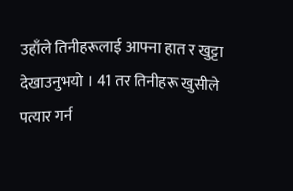उहाँले तिनीहरूलाई आफ्ना हात र खुट्टा देखाउनुभयो । 41 तर तिनीहरू खुसीले पत्यार गर्न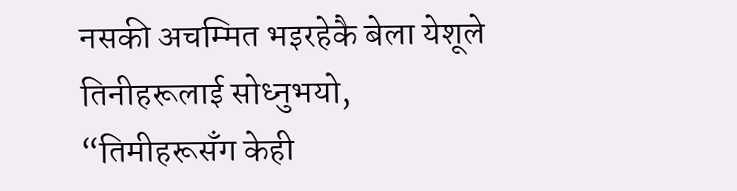नसकी अचम्मित भइरहेकै बेला येशूले तिनीहरूलाई सोध्नुभयो, “तिमीहरूसँग केही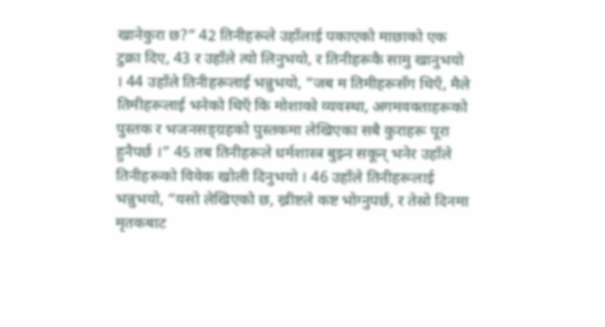खानेकुरा छ?” 42 तिनीहरूले उहाँलाई पकाएको माछाको एक टुक्रा दिए, 43 र उहाँले त्यो लिनुभयो, र तिनीहरूकै सामु खानुभयो । 44 उहाँले तिनीहरूलाई भन्नुभयो, “जब म तिमीहरूसँग थिएँ, मैले तिमीहरूलाई भनेको थिएँ कि मोशाको व्यवस्था, अगमवक्ताहरूको पुस्तक र भजनसङ्ग्रहको पुस्तकमा लेखिएका सबै कुराहरू पूरा हुनैपर्छ ।” 45 तब तिनीहरूले धर्मशास्त्र बुझ्न सकून् भनेर उहाँले तिनीहरूको विवेक खोली दिनुभयो । 46 उहाँले तिनीहरूलाई भन्नुभयो, “यसो लेखिएको छ, ख्रीष्टले कष्ट भोग्नुपर्छ, र तेस्रो दिनमा मृतकबाट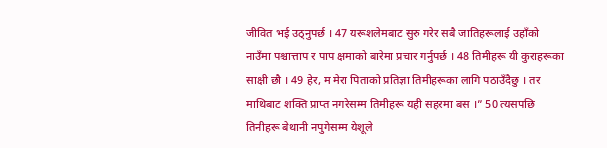जीवित भई उठ्नुपर्छ । 47 यरूशलेमबाट सुरु गरेर सबै जातिहरूलाई उहाँको नाउँमा पश्चात्ताप र पाप क्षमाको बारेमा प्रचार गर्नुपर्छ । 48 तिमीहरू यी कुराहरूका साक्षी छौ । 49 हेर, म मेरा पिताको प्रतिज्ञा तिमीहरूका लागि पठाउँदैछु । तर माथिबाट शक्ति प्राप्त नगरेसम्म तिमीहरू यही सहरमा बस ।” 50 त्यसपछि तिनीहरू बेथानी नपुगेसम्म येशूले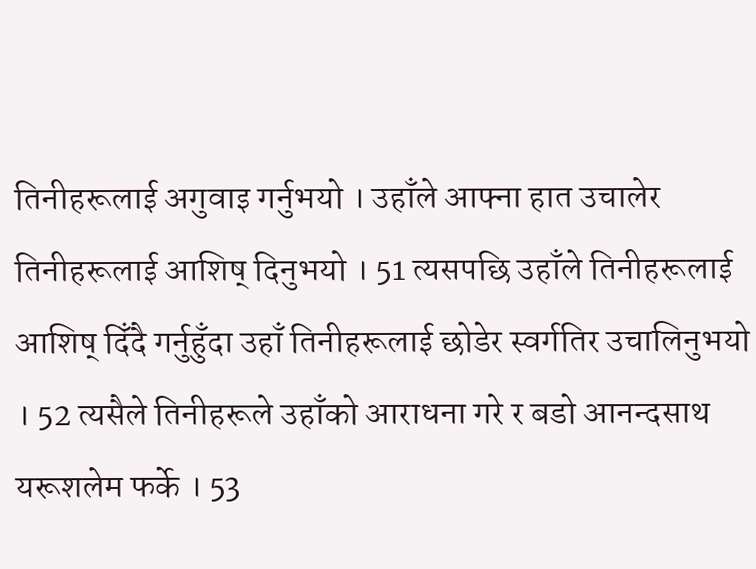तिनीहरूलाई अगुवाइ गर्नुभयो । उहाँले आफ्ना हात उचालेर तिनीहरूलाई आशिष् दिनुभयो । 51 त्यसपछि उहाँले तिनीहरूलाई आशिष् दिँदै गर्नुहुँदा उहाँ तिनीहरूलाई छोडेर स्वर्गतिर उचालिनुभयो । 52 त्यसैले तिनीहरूले उहाँको आराधना गरे र बडो आनन्दसाथ यरूशलेम फर्के । 53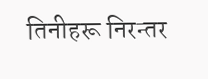तिनीहरू निरन्तर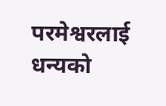परमेश्वरलाई धन्यको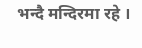भन्दै मन्दिरमा रहे ।